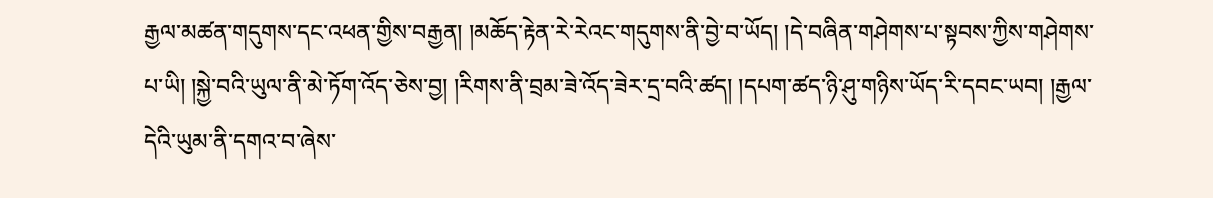རྒྱལ་མཚན་གདུགས་དང་འཕན་གྱིས་བརྒྱན། །མཆོད་རྟེན་རེ་རེའང་གདུགས་ནི་བྱེ་བ་ཡོད། །དེ་བཞིན་གཤེགས་པ་སྟབས་ཀྱིས་གཤེགས་པ་ཡི། །སྐྱེ་བའི་ཡུལ་ནི་མེ་ཏོག་འོད་ཅེས་བྱ། །རིགས་ནི་བྲམ་ཟེ་འོད་ཟེར་དྲ་བའི་ཚད། །དཔག་ཚད་ཉི་ཤུ་གཉིས་ཡོད་རི་དབང་ཡབ། །རྒྱལ་དེའི་ཡུམ་ནི་དགའ་བ་ཞེས་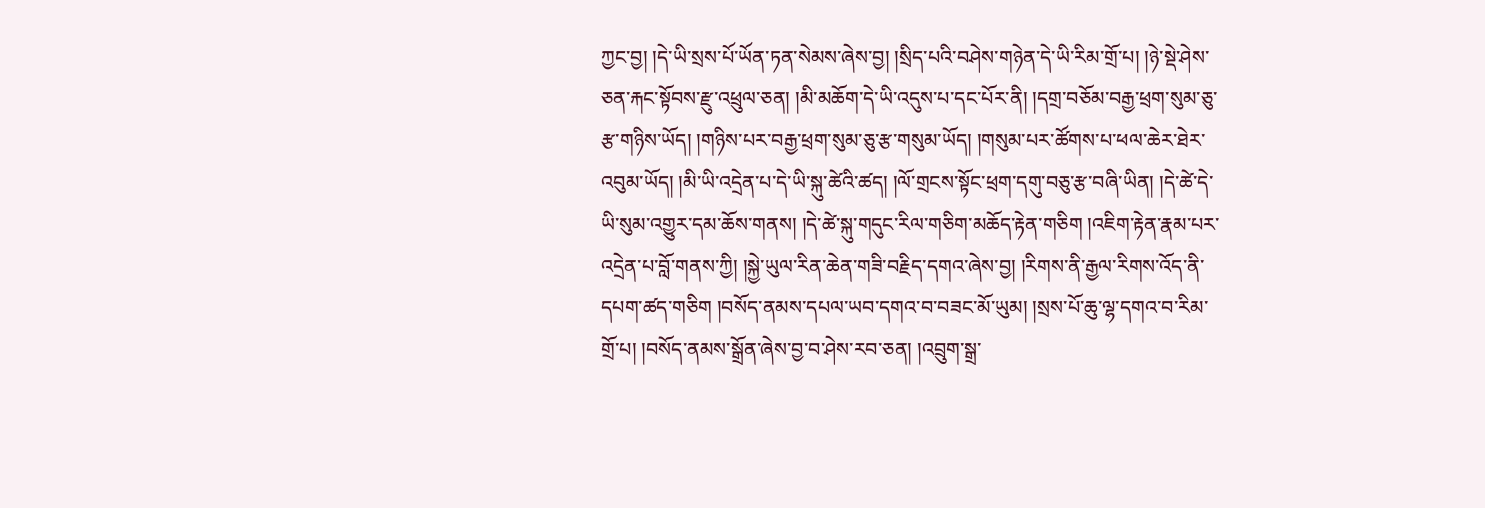ཀྱང་བྱ། །དེ་ཡི་སྲས་པོ་ཡོན་ཏན་སེམས་ཞེས་བྱ། །སྲིད་པའི་བཤེས་གཉེན་དེ་ཡི་རིམ་གྲོ་པ། །ཉེ་སྡེ་ཤེས་ཅན་རྐང་སྟོབས་རྫུ་འཕྲུལ་ཅན། །མི་མཆོག་དེ་ཡི་འདུས་པ་དང་པོར་ནི། །དགྲ་བཅོམ་བརྒྱ་ཕྲག་སུམ་ཅུ་རྩ་གཉིས་ཡོད། །གཉིས་པར་བརྒྱ་ཕྲག་སུམ་ཅུ་རྩ་གསུམ་ཡོད། །གསུམ་པར་ཚོགས་པ་ཕལ་ཆེར་ཐེར་འབུམ་ཡོད། །མི་ཡི་འདྲེན་པ་དེ་ཡི་སྐུ་ཚེའི་ཚད། །ལོ་གྲངས་སྟོང་ཕྲག་དགུ་བཅུ་རྩ་བཞི་ཡིན། །དེ་ཚེ་དེ་ཡི་སུམ་འགྱུར་དམ་ཆོས་གནས། །དེ་ཚེ་སྐུ་གདུང་རིལ་གཅིག་མཆོད་རྟེན་གཅིག །འཇིག་རྟེན་རྣམ་པར་འདྲེན་པ་བློ་གནས་ཀྱི། །སྐྱེ་ཡུལ་རིན་ཆེན་གཟི་བརྗིད་དགའ་ཞེས་བྱ། །རིགས་ནི་རྒྱལ་རིགས་འོད་ནི་དཔག་ཚད་གཅིག །བསོད་ནམས་དཔལ་ཡབ་དགའ་བ་བཟང་མོ་ཡུམ། །སྲས་པོ་ཆུ་ལྷ་དགའ་བ་རིམ་གྲོ་པ། །བསོད་ནམས་སྒྲོན་ཞེས་བྱ་བ་ཤེས་རབ་ཅན། །འབྲུག་སྒྲ་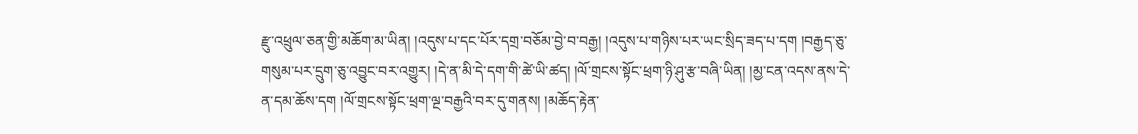རྫུ་འཕྲུལ་ཅན་གྱི་མཆོག་མ་ཡིན། །འདུས་པ་དང་པོར་དགྲ་བཅོམ་བྱེ་བ་བརྒྱ། །འདུས་པ་གཉིས་པར་ཡང་སྲིད་ཟད་པ་དག །བརྒྱད་ཅུ་གསུམ་པར་དྲུག་ཅུ་འབྱུང་བར་འགྱུར། །དེ་ན་མི་དེ་དག་གི་ཚེ་ཡི་ཚད། །ལོ་གྲངས་སྟོང་ཕྲག་ཉི་ཤུ་རྩ་བཞི་ཡིན། །མྱ་ངན་འདས་ནས་དེ་ན་དམ་ཆོས་དག །ལོ་གྲངས་སྟོང་ཕྲག་ལྔ་བརྒྱའི་བར་དུ་གནས། །མཆོད་རྟེན་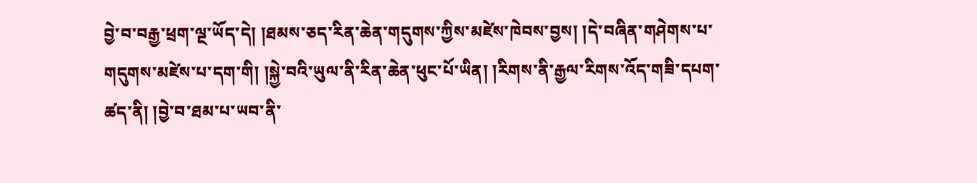བྱེ་བ་བརྒྱ་ཕྲག་ལྔ་ཡོད་དེ། །ཐམས་ཅད་རིན་ཆེན་གདུགས་ཀྱིས་མཛེས་ཁེབས་བྱས། །དེ་བཞིན་གཤེགས་པ་གདུགས་མཛེས་པ་དག་གི། །སྐྱེ་བའི་ཡུལ་ནི་རིན་ཆེན་ཕུང་པོ་ཡིན། །རིགས་ནི་རྒྱལ་རིགས་འོད་གཟི་དཔག་ཚད་ནི། །བྱེ་བ་ཐམ་པ་ཡབ་ནི་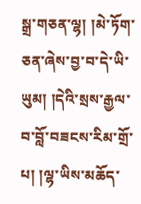སྒྲ་གཅན་ལྷ། །མེ་ཏོག་ཅན་ཞེས་བྱ་བ་དེ་ཡི་ཡུམ། །དེའི་སྲས་རྒྱལ་བ་བློ་བཟངས་རིམ་གྲོ་པ། །ལྷ་ཡིས་མཆོད་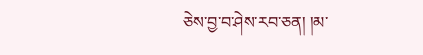ཅེས་བྱ་བ་ཤེས་རབ་ཅན། །མ་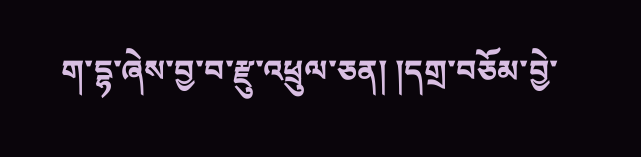ག་དྷ་ཞེས་བྱ་བ་རྫུ་འཕྲུལ་ཅན། །དགྲ་བཅོམ་བྱེ་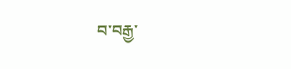བ་བརྒྱ་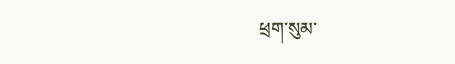ཕྲག་སུམ་